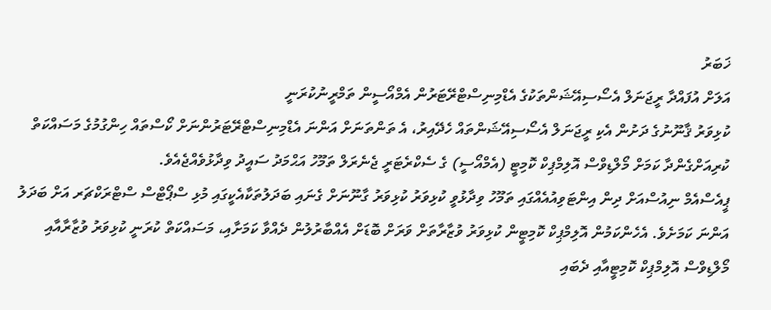ޚަބަރު
އަލަށް އުފައްދާ ރީޖަނަލް އެސޯސިއޭޝަންތަކުގެ އެޑްމިނިސްޓްރޭޓަރުން އެމްއޯސީން ތަމްރީނުކުރަނީ
ކުޅިވަރު ޤާނޫނުގެ ދަށުން އެކި ރީޖަނަލް އެސޯސިއޭޝަންތައް ހެދޭއިރު، އެ ތަންތަނަށް އަންނަ އެޑްމިނިސްޓްރޭޓަރުންނަށް ކޯސްތައް ހިންގުމުގެ މަސައްކަތް ކުރިއަށްގެންދާ ކަމަށް މޯލްޑިވްސް އޮލިމްޕިކް ކޮމިޓީ (އެމްއޯސީ) ގެ ސެކްރެޓަރީ ޖެނެރަލް ތަމޫހު އަޙްމަދު ސައީދު ވިދާޅުވެއްޖެއެވެ.
ޕީއެސްއެމް ނިއުސްއަށް ދިން އިންޓަވިއުއެއްގައި ތަމޫހު ވިދާޅުވީ ކުޅިވަރު ކުޅިވަރު ގާނޫނަށް ގެނައި ބަދަލުތަކާއެކީގައި މުޅި ސްޕޯޓްސް ސްޓްރަކްޗަރ އަށް ބަދަލު އަންނަ ކަމަށެވެ. އެހެންކަމުން އޮލިމްޕިކް ކޮމިޓީން ކުޅިވަރު ވުޒާރާތަށް ވަރަށް ބޮޑަށް އެއްބާރުލުން ދެއްވާ ކަމަށާއި، މަސައްކަތް ކުރަނީ ކުޅިވަރު ވުޒާރާއާއި މޯލްޑިވްސް އޮލިމްޕިކް ކޮމިޓީއާއި ދެބައި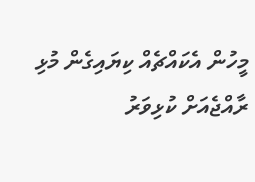މީހުން އެކައްޗެއް ކިޔައިގެން މުޅި ރާއްޖެއަށް ކުޅިވަރު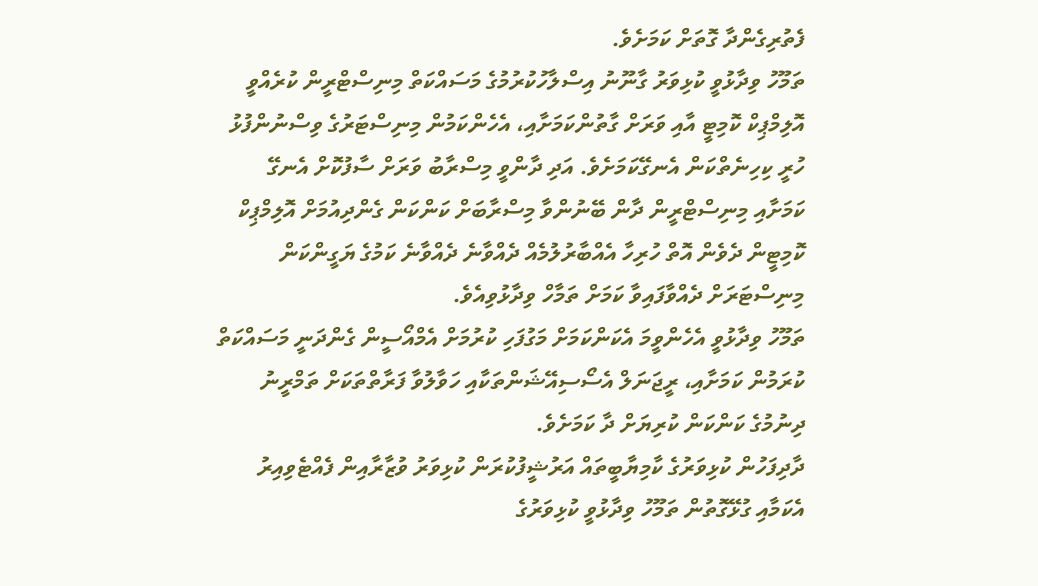ފެތުރިގެންދާ ގޮތަށް ކަމަށެވެ.
ތަމޫހު ވިދާޅުވީ ކުޅިވަރު ގާނޫނު އިސްލާހުކުރުމުގެ މަސައްކަތް މިނިސްޓްރީން ކުރެއްވީ އޮލިމްޕިކް ކޮމިޓީ އާއި ވަރަށް ގާތުންކަމަށާއި، އެހެންކަމުން މިނިސްޓަރުގެ ވިސްނުންފުޅު ހުރީ ކިހިނެތްކަން އެނގޭކަމަށެވެ. އަދި ދާންވީ މިސްރާބު ވަރަށް ސާފުކޮށް އެނގޭ ކަމަށާއި މިނިސްޓްރީން ދާން ބޭނުންވާ މިސްރާބަށް ކަންކަން ގެންދިއުމަށް އޮލިމްޕިކް ކޮމިޓީން ދެވެން އޮތް ހުރިހާ އެއްބާރުލުމެއް ދެއްވާނެ ދެއްވާނެ ކަމުގެ ޔަގީންކަން މިނިސްޓަރަށް ދެއްވާފައިވާ ކަމަށް ތަމާހް ވިދާޅުވިއެވެ.
ތަމޫހު ވިދާޅުވީ އެހެންވީމަ އެކަންކަމަށް މަގުފަހި ކުރުމަށް އެމްއޯސީން ގެންދަނީ މަސައްކަތް ކުރަމުން ކަމަށާއި، ރީޖަނަލް އެސޯސިއޭޝަންތަކާއި ހަވާލުވާ ފަރާތްތަކަށް ތަމްރީނު ދިނުމުގެ ކަންކަން ކުރިޔަށް ދާ ކަމަށެވެ.
ދާދިފަހުން ކުޅިވަރުގެ ކާމިޔާބީތައް އަރުޝީފުކުރަން ކުޅިވަރު ވުޒާރާއިން ފެއްޓެވިއިރު އެކަމާއި ގުޅޭގޮތުން ތަމޫހު ވިދާޅުވީ ކުޅިވަރުގެ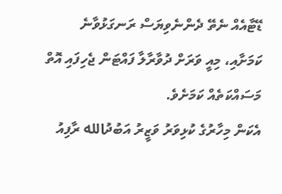ޑޭޓާއެއް ނެތޭ ދެންނެވިޔަސް ރަނގަޅުވާނެ ކަމަށާއި، މިއީ ވަރަށް ދުވާރާލާ ފައްޓަން ޖެހިފައި އޮތް މަސައްކަތެއް ކަމަށެވެ.
އެކަން މިހާރުގެ ކުޅިވަރު ވަޒީރު އަބުދުالله ރާފިއު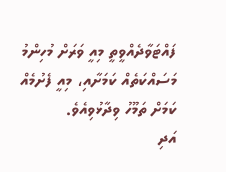ފައްޓަވާދެއްވީތީ މިއީ ވަރަށް މުހިންމު މަސައްކަތެއް ކަމަށާއި، މިއީ ފެށުމެއް ކަމަށް ތަމޫހު ވިދާޅުވިއެވެ.
އަދި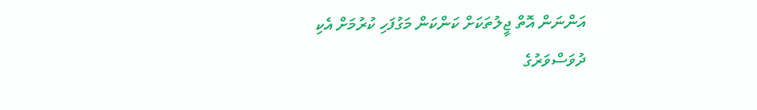އަންނަން އޮތް ޖީލުތަކަށް ކަންކަން މަގުފަހި ކުރުމަށް އެކި ދުވަސްވަރުގެ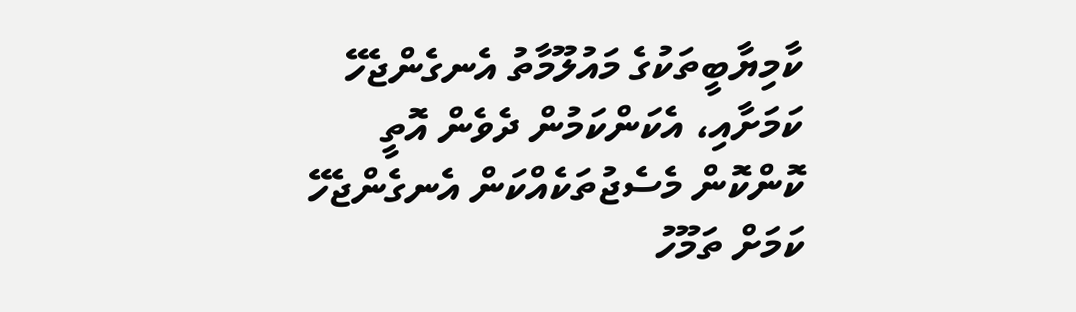ކާމިޔާބީތަކުގެ މައުލޫމާތު އެނގެންޖެހޭ ކަމަށާއި، އެކަންކަމުން ދެވެން އޮތީ ކޮންކޮން މެސެޖުތަކެއްކަން އެނގެންޖެހޭ ކަމަށް ތަމޫހު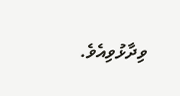ވިދާޅުވިއެވެ.